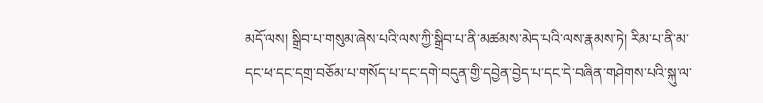མདོ་ལས། སྒྲིབ་པ་གསུམ་ཞེས་པའི་ལས་ཀྱི་སྒྲིབ་པ་ནི་མཚམས་མེད་པའི་ལས་རྣམས་ཏེ། རིམ་པ་ནི་མ་དང་ཕ་དང་དགྲ་བཅོམ་པ་གསོད་པ་དང་དགེ་བདུན་གྱི་དབྱེན་བྱེད་པ་དང་དེ་བཞིན་གཤེགས་པའི་སྐུ་ལ་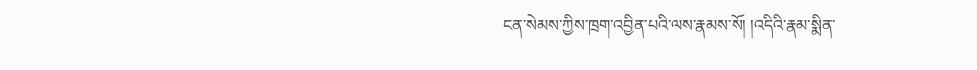ངན་སེམས་ཀྱིས་ཁྲག་འབྱིན་པའི་ལས་རྣམས་སོ། །འདིའི་རྣམ་སྨིན་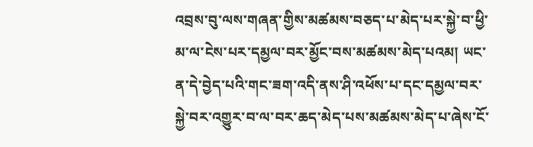འབྲས་བུ་ལས་གཞན་གྱིས་མཚམས་བཅད་པ་མེད་པར་སྐྱེ་བ་ཕྱི་མ་ལ་ངེས་པར་དམྱལ་བར་མྱོང་བས་མཚམས་མེད་པའམ། ཡང་ན་དེ་བྱེད་པའི་གང་ཟག་འདི་ནས་ཤི་འཕོས་པ་དང་དམྱལ་བར་སྐྱེ་བར་འགྱུར་བ་ལ་བར་ཆད་མེད་པས་མཚམས་མེད་པ་ཞེས་ངོ་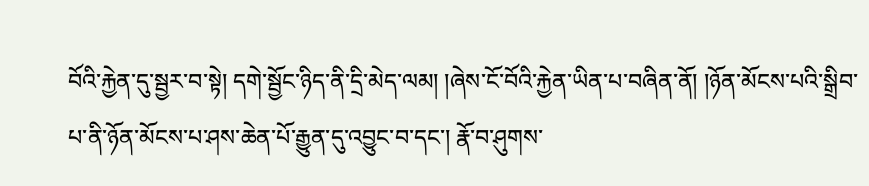བོའི་རྐྱེན་དུ་སྦྱར་བ་སྟེ། དགེ་སྦྱོང་ཉིད་ནི་དྲི་མེད་ལམ། །ཞེས་ངོ་བོའི་རྐྱེན་ཡིན་པ་བཞིན་ནོ། །ཉོན་མོངས་པའི་སྒྲིབ་པ་ནི་ཉོན་མོངས་པ་ཤས་ཆེན་པོ་རྒྱུན་དུ་འབྱུང་བ་དང་། རྣོ་བ་ཤུགས་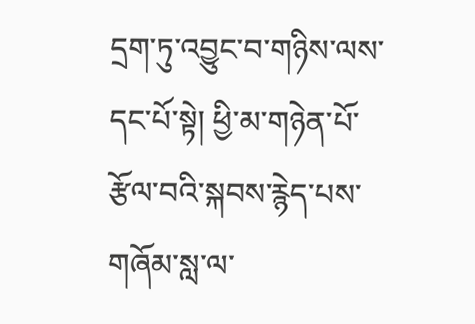དྲག་ཏུ་འབྱུང་བ་གཉིས་ལས་དང་པོ་སྟེ། ཕྱི་མ་གཉེན་པོ་རྩོལ་བའི་སྐབས་རྙེད་པས་གཞོམ་སླ་ལ་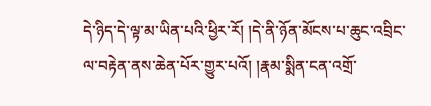དེ་ཉིད་དེ་ལྟ་མ་ཡིན་པའི་ཕྱིར་རོ། །དེ་ནི་ཉོན་མོངས་པ་ཆུང་འབྲིང་ལ་བརྟེན་ནས་ཆེན་པོར་གྱུར་པའོ། །རྣམ་སྨིན་ངན་འགྲོ་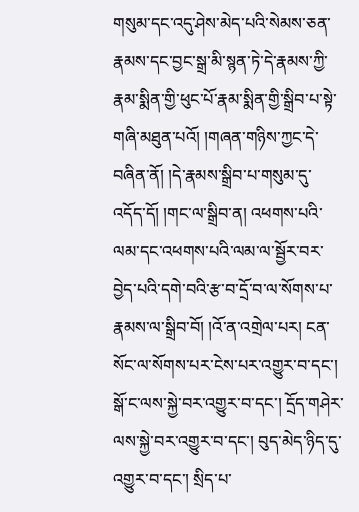གསུམ་དང་འདུ་ཤེས་མེད་པའི་སེམས་ཅན་རྣམས་དང་བྱང་སྒྲ་མི་སྙན་ཏེ་དེ་རྣམས་ཀྱི་རྣམ་སྨིན་གྱི་ཕུང་པོ་རྣམ་སྨིན་གྱི་སྒྲིབ་པ་སྟེ་གཞི་མཐུན་པའོ། །གཞན་གཉིས་ཀྱང་དེ་བཞིན་ནོ། །དེ་རྣམས་སྒྲིབ་པ་གསུམ་དུ་འདོད་དོ། །གང་ལ་སྒྲིབ་ན། འཕགས་པའི་ལམ་དང་འཕགས་པའི་ལམ་ལ་སྦྱོར་བར་བྱེད་པའི་དགེ་བའི་རྩ་བ་དྲོ་བ་ལ་སོགས་པ་རྣམས་ལ་སྒྲིབ་བོ། །འོ་ན་འགྲེལ་པར། ངན་སོང་ལ་སོགས་པར་ངེས་པར་འགྱུར་བ་དང་། སྒོ་ང་ལས་སྐྱེ་བར་འགྱུར་བ་དང་། དྲོད་གཤེར་ལས་སྐྱེ་བར་འགྱུར་བ་དང་། བུད་མེད་ཉིད་དུ་འགྱུར་བ་དང་། སྲིད་པ་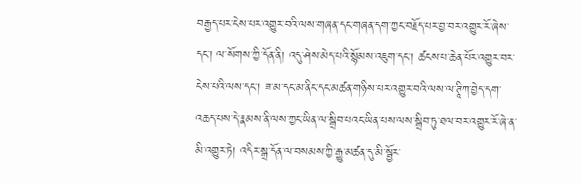བརྒྱད་པར་ངེས་པར་འགྱུར་བའི་ལས་གཞན་དང་གཞན་དག་ཀྱང་བརྗོད་པར་བྱ་བར་འགྱུར་རོ་ཞེས་དང་། ལ་སོགས་ཀྱི་དོན་ནི། འདུ་ཤེས་མེད་པའི་སྙོམས་འཇུག་དང་། ཚངས་པ་ཆེན་པོར་འགྱུར་བར་ངེས་པའི་ལས་དང་། ཟ་མ་དང་མ་ནིང་དང་མཚན་གཉིས་པར་འགྱུར་བའི་ལས་ལ་ཊཱིཀ་བྱེད་དག་འཆད་པས་དེ་རྣམས་ནི་ལས་ཀྱང་ཡིན་ལ་སྒྲིབ་པའང་ཡིན་པས་ལས་སྒྲིབ་ཏུ་ཐལ་བར་འགྱུར་རོ་ཞེ་ན་མི་འགྱུར་ཏེ། འདིར་སྒྲ་དོན་ལ་བསམས་ཀྱི་རྒྱུ་མཚན་དུ་མི་སྦྱོར་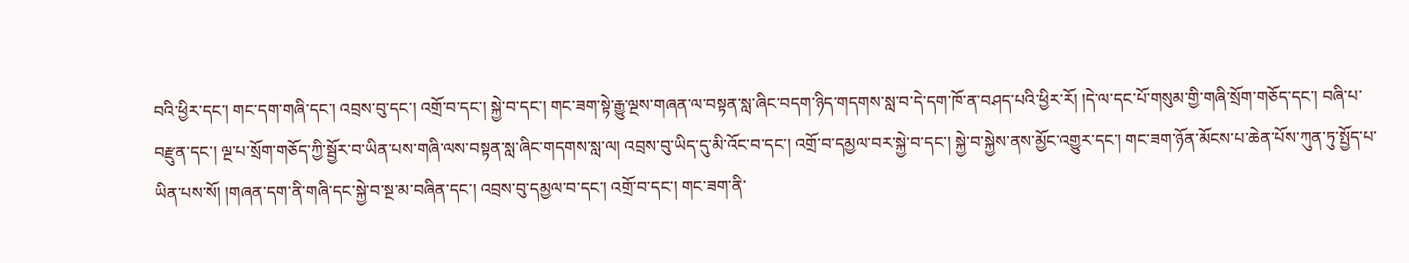བའི་ཕྱིར་དང་། གང་དག་གཞི་དང་། འབྲས་བུ་དང་། འགྲོ་བ་དང་། སྐྱེ་བ་དང་། གང་ཟག་སྟེ་རྒྱུ་ལྔས་གཞན་ལ་བསྟན་སླ་ཞིང་བདག་ཉིད་གདགས་སླ་བ་དེ་དག་ཁོ་ན་བཤད་པའི་ཕྱིར་རོ། །དེ་ལ་དང་པོ་གསུམ་གྱི་གཞི་སྲོག་གཅོད་དང་། བཞི་པ་བརྫུན་དང་། ལྔ་པ་སྲོག་གཅོད་ཀྱི་སྦྱོར་བ་ཡིན་པས་གཞི་ལས་བསྟན་སླ་ཞིང་གདགས་སླ་ལ། འབྲས་བུ་ཡིད་དུ་མི་འོང་བ་དང་། འགྲོ་བ་དམྱལ་བར་སྐྱེ་བ་དང་། སྐྱེ་བ་སྐྱེས་ནས་མྱོང་འགྱུར་དང་། གང་ཟག་ཉོན་མོངས་པ་ཆེན་པོས་ཀུན་ཏུ་སྤྱོད་པ་ཡིན་པས་སོ། །གཞན་དག་ནི་གཞི་དང་སྐྱེ་བ་སྔ་མ་བཞིན་དང་། འབྲས་བུ་དམྱལ་བ་དང་། འགྲོ་བ་དང་། གང་ཟག་ནི་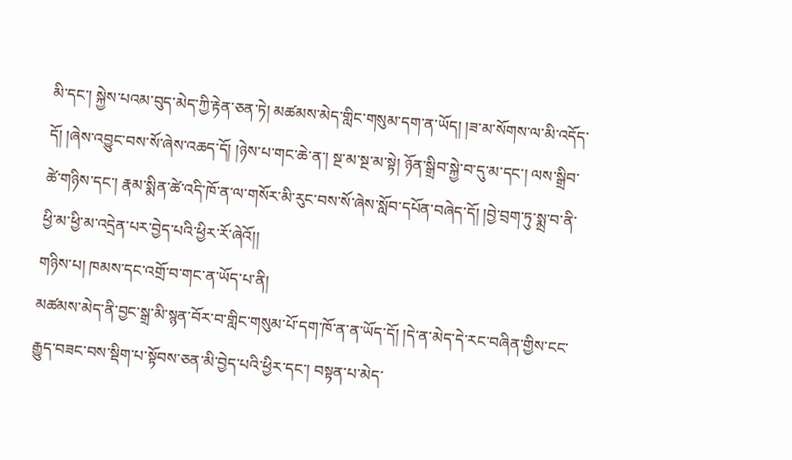མི་དང་། སྐྱེས་པའམ་བུད་མེད་ཀྱི་རྟེན་ཅན་ཏེ། མཚམས་མེད་གླིང་གསུམ་དག་ན་ཡོད། །ཟ་མ་སོགས་ལ་མི་འདོད་དོ། །ཞེས་འབྱུང་བས་སོ་ཞེས་འཆད་དོ། །ཉེས་པ་གང་ཆེ་ན་། སྔ་མ་སྔ་མ་སྟེ། ཉོན་སྒྲིབ་སྐྱེ་བ་དུ་མ་དང་། ལས་སྒྲིབ་ཚེ་གཉིས་དང་། རྣམ་སྨིན་ཚེ་འདི་ཁོ་ན་ལ་གསོར་མི་རུང་བས་སོ་ཞེས་སློབ་དཔོན་བཞེད་དོ། །བྱེ་བྲག་ཏུ་སྨྲ་བ་ནི་ཕྱི་མ་ཕྱི་མ་འདྲེན་པར་བྱེད་པའི་ཕྱིར་རོ་ཞེའོ།།
གཉིས་པ། ཁམས་དང་འགྲོ་བ་གང་ན་ཡོད་པ་ནི།
མཚམས་མེད་ནི་བྱང་སྒྲ་མི་སྙན་བོར་བ་གླིང་གསུམ་པོ་དག་ཁོ་ན་ན་ཡོད་དོ། །དེ་ན་མེད་དེ་རང་བཞིན་གྱིས་ངང་རྒྱུད་བཟང་བས་སྡིག་པ་སྟོབས་ཅན་མི་བྱེད་པའི་ཕྱིར་དང་། བསྟན་པ་མེད་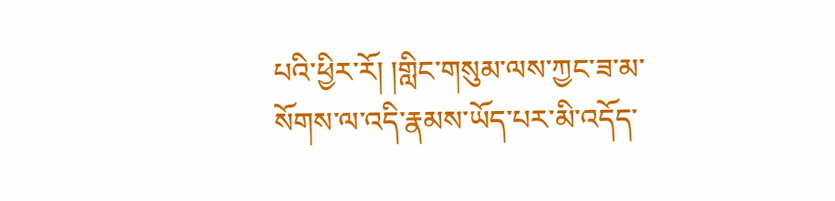པའི་ཕྱིར་རོ། །གླིང་གསུམ་ལས་ཀྱང་ཟ་མ་སོགས་ལ་འདི་རྣམས་ཡོད་པར་མི་འདོད་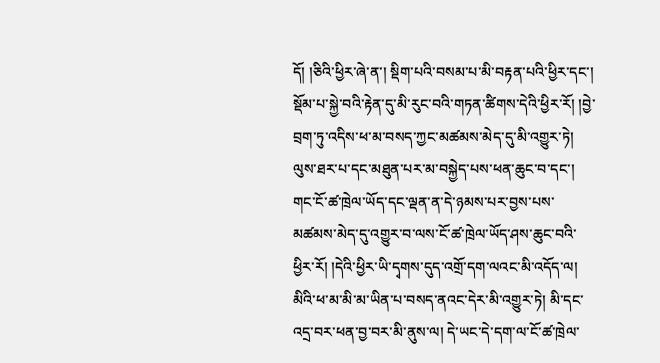དོ། །ཅིའི་ཕྱིར་ཞེ་ན་། སྡིག་པའི་བསམ་པ་མི་བརྟན་པའི་ཕྱིར་དང་། སྡོམ་པ་སྐྱེ་བའི་རྟེན་དུ་མི་རུང་བའི་གཏན་ཚིགས་དེའི་ཕྱིར་རོ། །བྱེ་བྲག་ཏུ་འདིས་ཕ་མ་བསད་ཀྱང་མཚམས་མེད་དུ་མི་འགྱུར་ཏེ། ལུས་ཐར་པ་དང་མཐུན་པར་མ་བསྐྱེད་པས་ཕན་ཆུང་བ་དང་། གང་ངོ་ཚ་ཁྲེལ་ཡོད་དང་ལྡན་ན་དེ་ཉམས་པར་བྱས་པས་མཚམས་མེད་དུ་འགྱུར་བ་ལས་ངོ་ཚ་ཁྲེལ་ཡོད་ཤས་ཆུང་བའི་ཕྱིར་རོ། །དེའི་ཕྱིར་ཡི་དྭགས་དུད་འགྲོ་དག་ལའང་མི་འདོད་ལ། མིའི་ཕ་མ་མི་མ་ཡིན་པ་བསད་ནའང་དེར་མི་འགྱུར་ཏེ། མི་དང་འདྲ་བར་ཕན་བྱ་བར་མི་ནུས་ལ། དེ་ཡང་དེ་དག་ལ་ངོ་ཚ་ཁྲེལ་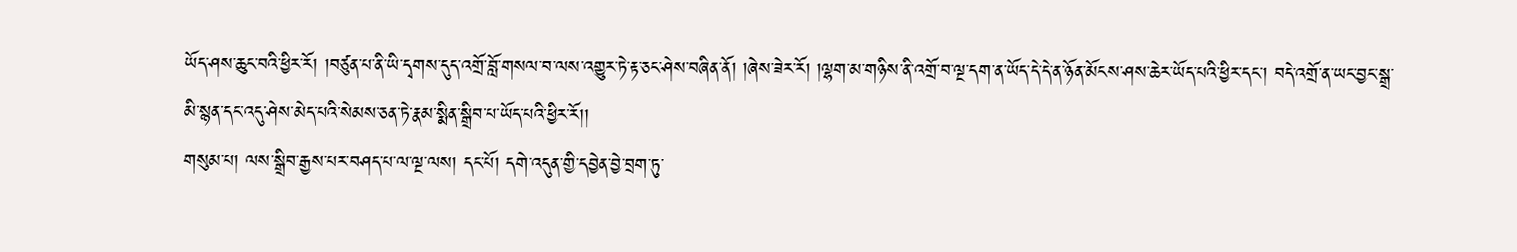ཡོད་ཤས་ཆུང་བའི་ཕྱིར་རོ། །བཙུན་པ་ནི་ཡི་དྭགས་དུད་འགྲོ་བློ་གསལ་བ་ལས་འགྱུར་ཏེ་རྟ་ཅང་ཤེས་བཞིན་ནོ། །ཞེས་ཟེར་རོ། །ལྷག་མ་གཉིས་ནི་འགྲོ་བ་ལྔ་དག་ན་ཡོད་དེ་དེ་ན་ཉོན་མོངས་ཤས་ཆེར་ཡོད་པའི་ཕྱིར་དང་། བདེ་འགྲོ་ན་ཡང་བྱང་སྒྲ་མི་སྙན་དང་འདུ་ཤེས་མེད་པའི་སེམས་ཅན་ཏེ་རྣམ་སྨིན་སྒྲིབ་པ་ཡོད་པའི་ཕྱིར་རོ།།
གསུམ་པ། ལས་སྒྲིབ་རྒྱས་པར་བཤད་པ་ལ་ལྔ་ལས། དང་པོ། དགེ་འདུན་གྱི་དབྱེན་བྱེ་བྲག་ཏུ་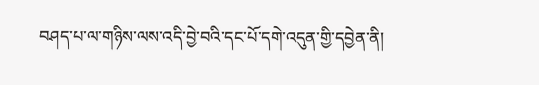བཤད་པ་ལ་གཉིས་ལས་འདི་བྱེ་བའི་དང་པོ་དགེ་འདུན་གྱི་དབྱེན་ནི།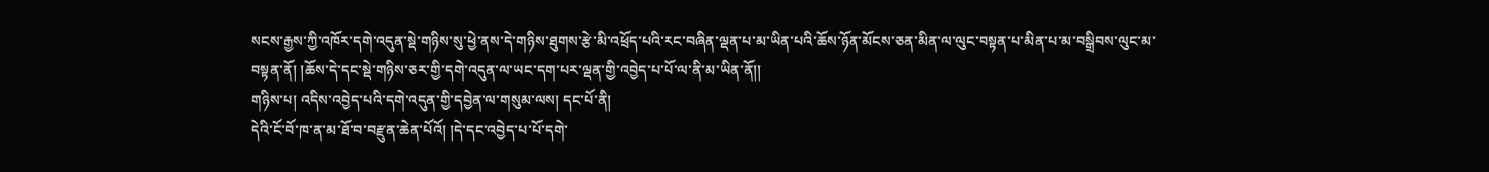སངས་རྒྱས་ཀྱི་འཁོར་དགེ་འདུན་སྡེ་གཉིས་སུ་ཕྱེ་ནས་དེ་གཉིས་ཐུགས་རྩེ་མི་འཕྲོད་པའི་རང་བཞིན་ལྡན་པ་མ་ཡིན་པའི་ཆོས་ཉོན་མོངས་ཅན་མིན་ལ་ལུང་བསྟན་པ་མིན་པ་མ་བསྒྲིབས་ལུང་མ་བསྟན་ནོ། །ཆོས་དེ་དང་སྡེ་གཉིས་ཅར་གྱི་དགེ་འདུན་ལ་ཡང་དག་པར་ལྡན་གྱི་འབྱེད་པ་པོ་ལ་ནི་མ་ཡིན་ནོ།།
གཉིས་པ། འདིས་འབྱེད་པའི་དགེ་འདུན་གྱི་དབྱེན་ལ་གསུམ་ལས། དང་པོ་ནི།
དེའི་ངོ་བོ་ཁ་ན་མ་ཐོ་བ་བརྫུན་ཆེན་པོའོ། །དེ་དང་འབྱེད་པ་པོ་དགེ་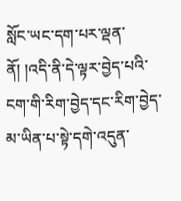སློང་ཡང་དག་པར་ལྡན་ནོ། །འདི་ནི་དེ་ལྟར་བྱེད་པའི་ངག་གི་རིག་བྱེད་དང་རིག་བྱེད་མ་ཡིན་པ་སྟེ་དགེ་འདུན་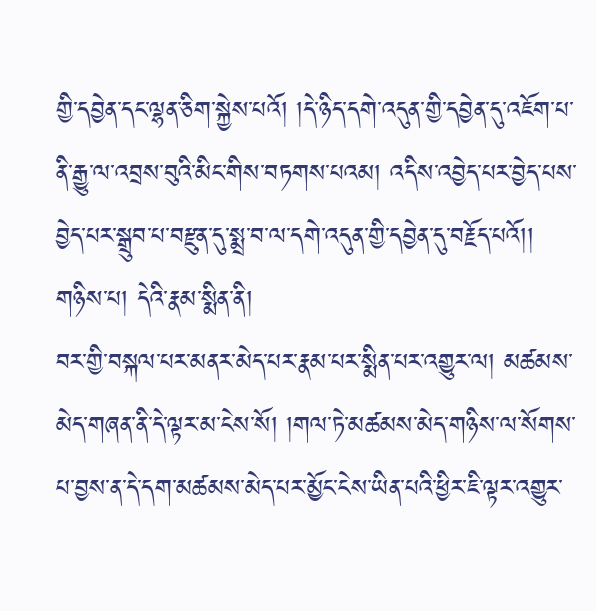གྱི་དབྱེན་དང་ལྷན་ཅིག་སྐྱེས་པའོ། །དེ་ཉིད་དགེ་འདུན་གྱི་དབྱེན་དུ་འཇོག་པ་ནི་རྒྱུ་ལ་འབྲས་བུའི་མིང་གིས་བཏགས་པའམ། འདིས་འབྱེད་པར་བྱེད་པས་བྱེད་པར་སྒྲུབ་པ་བརྫུན་དུ་སྨྲ་བ་ལ་དགེ་འདུན་གྱི་དབྱེན་དུ་བརྗོད་པའོ།།
གཉིས་པ། དེའི་རྣམ་སྨིན་ནི།
བར་གྱི་བསྐལ་པར་མནར་མེད་པར་རྣམ་པར་སྨིན་པར་འགྱུར་ལ། མཚམས་མེད་གཞན་ནི་དེ་ལྟར་མ་ངེས་སོ། །གལ་ཏེ་མཚམས་མེད་གཉིས་ལ་སོགས་པ་བྱས་ན་དེ་དག་མཚམས་མེད་པར་མྱོང་ངེས་ཡིན་པའི་ཕྱིར་ཇི་ལྟར་འགྱུར་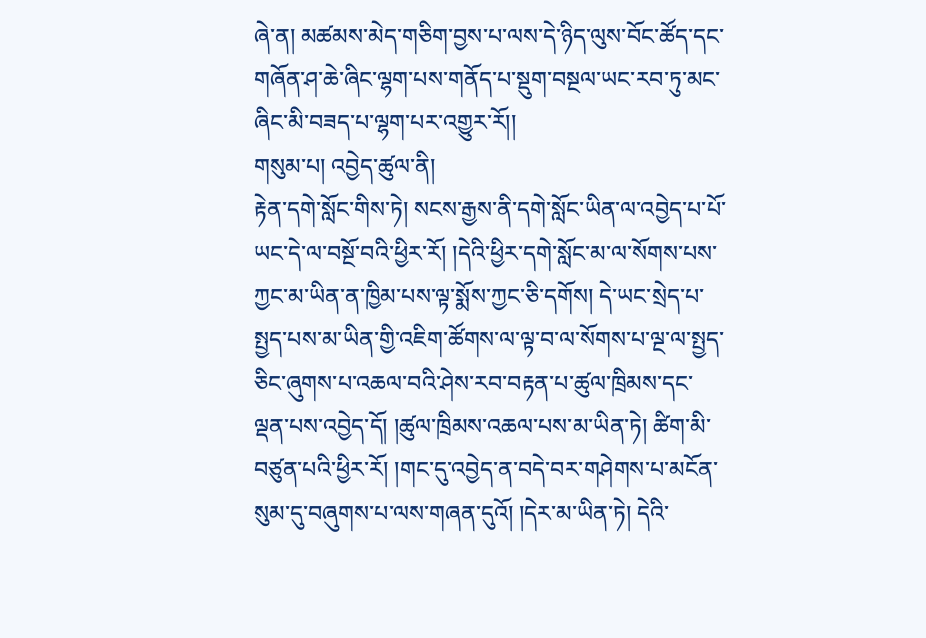ཞེ་ན། མཚམས་མེད་གཅིག་བྱས་པ་ལས་དེ་ཉིད་ལུས་བོང་ཚོད་དང་གཞོན་ཤ་ཆེ་ཞིང་ལྷག་པས་གནོད་པ་སྡུག་བསྔལ་ཡང་རབ་ཏུ་མང་ཞིང་མི་བཟད་པ་ལྷག་པར་འགྱུར་རོ།།
གསུམ་པ། འབྱེད་ཚུལ་ནི།
རྟེན་དགེ་སློང་གིས་ཏེ། སངས་རྒྱས་ནི་དགེ་སློང་ཡིན་ལ་འབྱེད་པ་པོ་ཡང་དེ་ལ་བསྔོ་བའི་ཕྱིར་རོ། །དེའི་ཕྱིར་དགེ་སློང་མ་ལ་སོགས་པས་ཀྱང་མ་ཡིན་ན་ཁྱིམ་པས་ལྟ་སྨོས་ཀྱང་ཅི་དགོས། དེ་ཡང་སྲེད་པ་སྤྱད་པས་མ་ཡིན་གྱི་འཇིག་ཚོགས་ལ་ལྟ་བ་ལ་སོགས་པ་ལྔ་ལ་སྤྱད་ཅིང་ཞུགས་པ་འཆལ་བའི་ཤེས་རབ་བརྟན་པ་ཚུལ་ཁྲིམས་དང་ལྡན་པས་འབྱེད་དོ། །ཚུལ་ཁྲིམས་འཆལ་པས་མ་ཡིན་ཏེ། ཚིག་མི་བཙུན་པའི་ཕྱིར་རོ། །གང་དུ་འབྱེད་ན་བདེ་བར་གཤེགས་པ་མངོན་སུམ་དུ་བཞུགས་པ་ལས་གཞན་དུའོ། །དེར་མ་ཡིན་ཏེ། དེའི་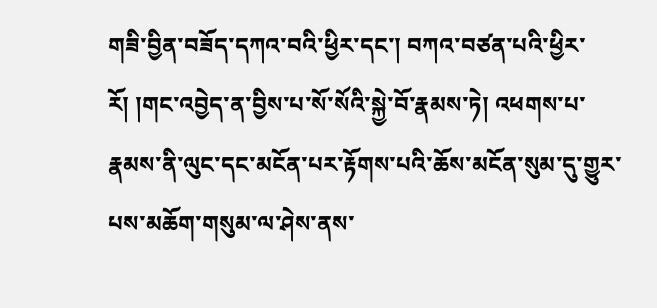གཟི་བྱིན་བཟོད་དཀའ་བའི་ཕྱིར་དང་། བཀའ་བཙན་པའི་ཕྱིར་རོ། །གང་འབྱེད་ན་བྱིས་པ་སོ་སོའི་སྐྱེ་བོ་རྣམས་ཏེ། འཕགས་པ་རྣམས་ནི་ལུང་དང་མངོན་པར་རྟོགས་པའི་ཆོས་མངོན་སུམ་དུ་གྱུར་པས་མཆོག་གསུམ་ལ་ཤེས་ནས་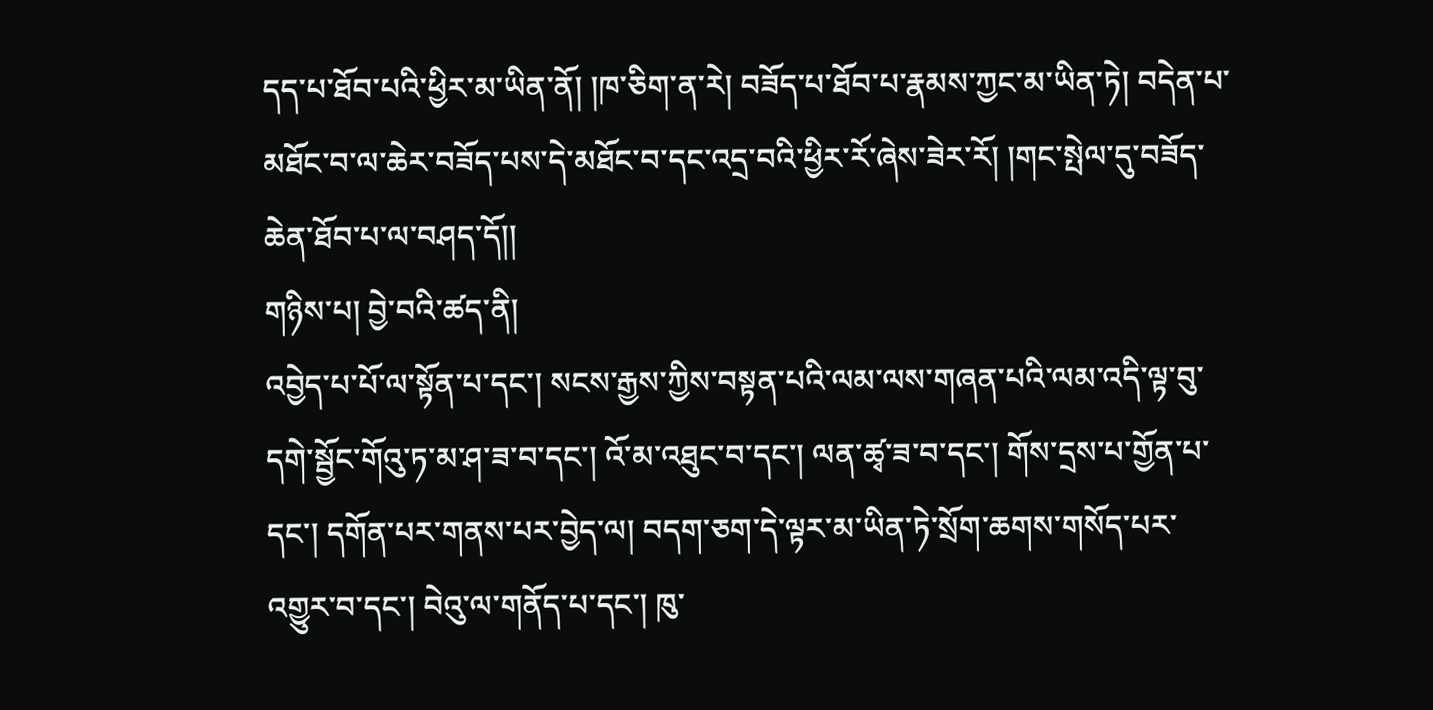དད་པ་ཐོབ་པའི་ཕྱིར་མ་ཡིན་ནོ། །ཁ་ཅིག་ན་རེ། བཟོད་པ་ཐོབ་པ་རྣམས་ཀྱང་མ་ཡིན་ཏེ། བདེན་པ་མཐོང་བ་ལ་ཆེར་བཟོད་པས་དེ་མཐོང་བ་དང་འདྲ་བའི་ཕྱིར་རོ་ཞེས་ཟེར་རོ། །གང་སྤེལ་དུ་བཟོད་ཆེན་ཐོབ་པ་ལ་བཤད་དོ།།
གཉིས་པ། བྱེ་བའི་ཚད་ནི།
འབྱེད་པ་པོ་ལ་སྟོན་པ་དང་། སངས་རྒྱས་ཀྱིས་བསྟན་པའི་ལམ་ལས་གཞན་པའི་ལམ་འདི་ལྟ་བུ་དགེ་སྦྱོང་གོའུ་ཏ་མ་ཤ་ཟ་བ་དང་། འོ་མ་འཐུང་བ་དང་། ལན་ཚྭ་ཟ་བ་དང་། གོས་དྲས་པ་གྱོན་པ་དང་། དགོན་པར་གནས་པར་བྱེད་ལ། བདག་ཅག་དེ་ལྟར་མ་ཡིན་ཏེ་སྲོག་ཆགས་གསོད་པར་འགྱུར་བ་དང་། བེའུ་ལ་གནོད་པ་དང་། ཁུ་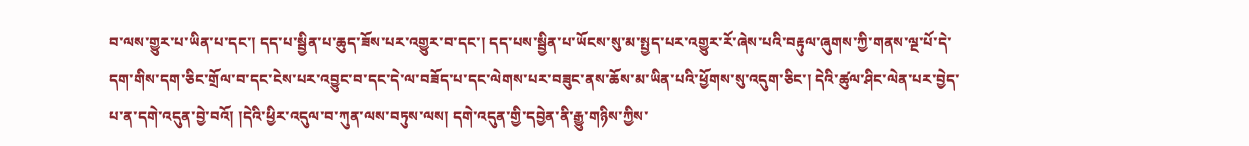བ་ལས་གྱུར་པ་ཡིན་པ་དང་། དད་པ་སྦྱིན་པ་ཆུད་ཟོས་པར་འགྱུར་བ་དང་། དད་པས་སྦྱིན་པ་ཡོངས་སུ་མ་སྤྱད་པར་འགྱུར་རོ་ཞེས་པའི་བརྟུལ་ཞུགས་ཀྱི་གནས་ལྔ་པོ་དེ་དག་གིས་དག་ཅིང་གྲོལ་བ་དང་ངེས་པར་འབྱུང་བ་དང་དེ་ལ་བཟོད་པ་དང་ལེགས་པར་བཟུང་ནས་ཆོས་མ་ཡིན་པའི་ཕྱོགས་སུ་འདུག་ཅིང་། དེའི་ཚུལ་ཤིང་ལེན་པར་བྱེད་པ་ན་དགེ་འདུན་བྱེ་བའོ། །དེའི་ཕྱིར་འདུལ་བ་ཀུན་ལས་བཏུས་ལས། དགེ་འདུན་གྱི་དབྱེན་ནི་རྒྱུ་གཉིས་ཀྱིས་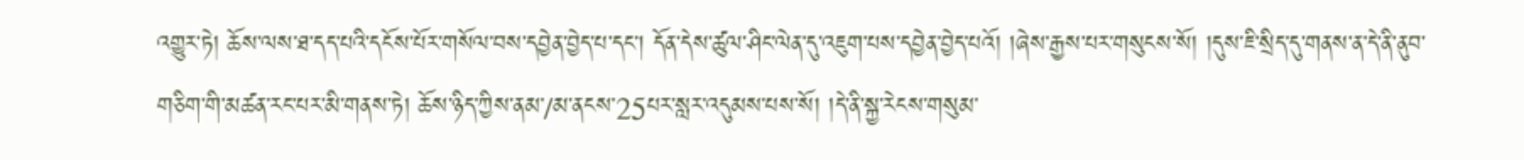འགྱུར་ཏེ། ཆོས་ལས་ཐ་དད་པའི་དངོས་པོར་གསོལ་བས་དབྱེན་བྱེད་པ་དང་། དོན་དེས་ཚུལ་ཤིང་ལེན་དུ་འཇུག་པས་དབྱེན་བྱེད་པའོ། །ཞེས་རྒྱས་པར་གསུངས་སོ། །དུས་ཇི་སྲིད་དུ་གནས་ན་དེ་ནི་ནུབ་གཅིག་གི་མཚན་རང་པར་མི་གནས་ཏེ། ཆོས་ཉིད་ཀྱིས་ནམ་/མ་ནངས་25པར་སླར་འདུམས་པས་སོ། །དེ་ནི་སྐྱ་རེངས་གསུམ་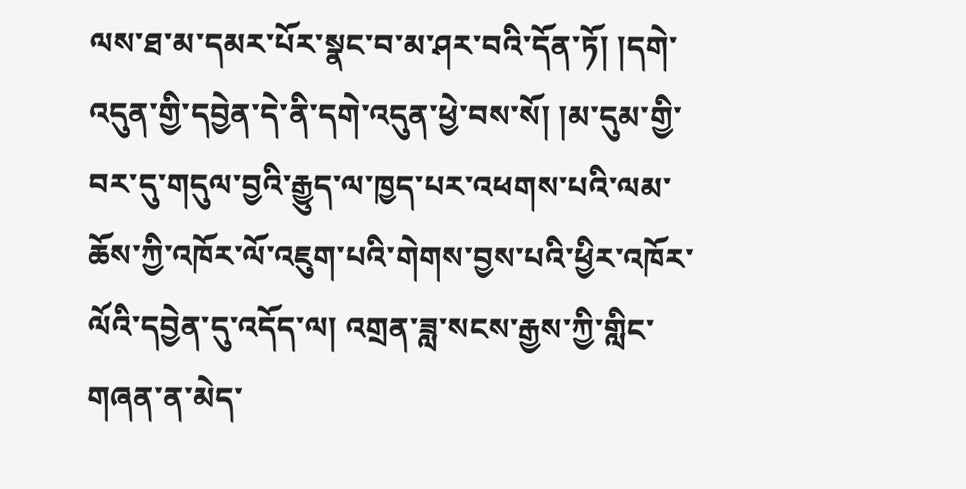ལས་ཐ་མ་དམར་པོར་སྣང་བ་མ་ཤར་བའི་དོན་ཏོ། །དགེ་འདུན་གྱི་དབྱེན་དེ་ནི་དགེ་འདུན་ཕྱེ་བས་སོ། །མ་དུམ་གྱི་བར་དུ་གདུལ་བྱའི་རྒྱུད་ལ་ཁྱད་པར་འཕགས་པའི་ལམ་ཆོས་ཀྱི་འཁོར་ལོ་འཇུག་པའི་གེགས་བྱས་པའི་ཕྱིར་འཁོར་ལོའི་དབྱེན་དུ་འདོད་ལ། འགྲན་ཟླ་སངས་རྒྱས་ཀྱི་གླིང་གཞན་ན་མེད་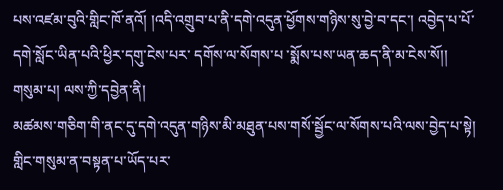པས་འཛམ་བུའི་གླིང་ཁོ་ནའོ། །འདི་འགྲུབ་པ་ནི་དགེ་འདུན་ཕྱོགས་གཉིས་སུ་བྱེ་བ་དང་། འབྱེད་པ་པོ་དགེ་སློང་ཡིན་པའི་ཕྱིར་དགུ་ངེས་པར་ དགོས་ལ་སོགས་པ ་སྨོས་པས་ཡན་ཆད་ནི་མ་ངེས་སོ།།
གསུམ་པ། ལས་ཀྱི་དབྱེན་ནི།
མཚམས་གཅིག་གི་ནང་དུ་དགེ་འདུན་གཉིས་མི་མཐུན་པས་གསོ་སྦྱོང་ལ་སོགས་པའི་ལས་བྱེད་པ་སྟེ། གླིང་གསུམ་ན་བསྟན་པ་ཡོད་པར་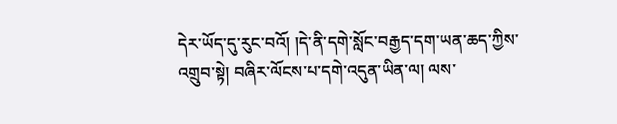དེར་ཡོད་དུ་རུང་བའོ། །དེ་ནི་དགེ་སློང་བརྒྱད་དག་ཡན་ཆད་ཀྱིས་འགྲུབ་སྟེ། བཞིར་ལོངས་པ་དགེ་འདུན་ཡིན་ལ། ལས་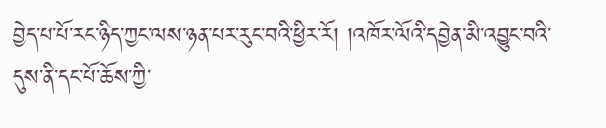བྱེད་པ་པོ་རང་ཉིད་ཀྱང་ལས་ཉན་པར་རུང་བའི་ཕྱིར་རོ། །འཁོར་ལོའི་དབྱེན་མི་འབྱུང་བའི་དུས་ནི་དང་པོ་ཆོས་ཀྱི་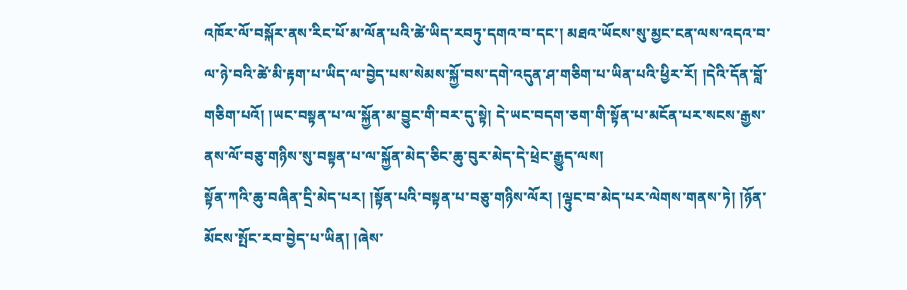འཁོར་ལོ་བསྐོར་ནས་རིང་པོ་མ་ལོན་པའི་ཚེ་ཡིད་རབཏུ་དགའ་བ་དང་། མཐའ་ཡོངས་སུ་མྱང་ངན་ལས་འདའ་བ་ལ་ཉེ་བའི་ཚེ་མི་རྟག་པ་ཡིད་ལ་བྱེད་པས་སེམས་སྐྱོ་བས་དགེ་འདུན་ཤ་གཅིག་པ་ཡིན་པའི་ཕྱིར་རོ། །དེའི་དོན་བློ་གཅིག་པའོ། །ཡང་བསྟན་པ་ལ་སྐྱོན་མ་བྱུང་གི་བར་དུ་སྟེ། དེ་ཡང་བདག་ཅག་གི་སྟོན་པ་མངོན་པར་སངས་རྒྱས་ནས་ལོ་བཅུ་གཉིས་སུ་བསྟན་པ་ལ་སྐྱོན་མེད་ཅིང་ཆུ་བུར་མེད་དེ་ཕྲེང་རྒྱུད་ལས།
སྟོན་ཀའི་ཆུ་བཞིན་དྲི་མེད་པར། །སྟོན་པའི་བསྟན་པ་བཅུ་གཉིས་ལོར། །ལྟུང་བ་མེད་པར་ལེགས་གནས་ཏེ། །ཉོན་མོངས་སྤོང་རབ་བྱེད་པ་ཡིན། །ཞེས་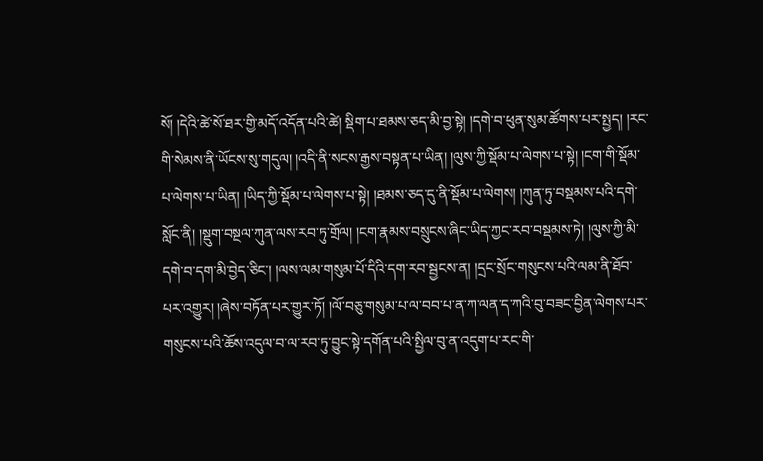སོ། །དེའི་ཚེ་སོ་ཐར་གྱི་མདོ་འདོན་པའི་ཚེ། སྡིག་པ་ཐམས་ཅད་མི་བྱ་སྟེ། །དགེ་བ་ཕུན་སུམ་ཚོགས་པར་སྤྱད། །རང་གི་སེམས་ནི་ཡོངས་སུ་གདུལ། །འདི་ནི་སངས་རྒྱས་བསྟན་པ་ཡིན། །ལུས་ཀྱི་སྡོམ་པ་ལེགས་པ་སྟེ། །ངག་གི་སྡོམ་པ་ལེགས་པ་ཡིན། །ཡིད་ཀྱི་སྡོམ་པ་ལེགས་པ་སྟེ། །ཐམས་ཅད་དུ་ནི་སྡོམ་པ་ལེགས། །ཀུན་ཏུ་བསྡམས་པའི་དགེ་སློང་ནི། །སྡུག་བསྔལ་ཀུན་ལས་རབ་ཏུ་གྲོལ། །ངག་རྣམས་བསྲུངས་ཞིང་ཡིད་ཀྱང་རབ་བསྡམས་ཏེ། །ལུས་ཀྱི་མི་དགེ་བ་དག་མི་བྱེད་ཅིང་། །ལས་ལམ་གསུམ་པོ་དིའི་དག་རབ་སྦྱངས་ན། །དྲང་སྲོང་གསུངས་པའི་ལམ་ནི་ཐོབ་པར་འགྱུར། །ཞེས་བཏོན་པར་གྱུར་ཏོ། །ལོ་བཅུ་གསུམ་པ་ལ་བབ་པ་ན་ཀ་ལན་ད་ཀའི་བུ་བཟང་བྱིན་ལེགས་པར་གསུངས་པའི་ཆོས་འདུལ་བ་ལ་རབ་ཏུ་བྱུང་སྟེ་དགོན་པའི་སྤྱིལ་བུ་ན་འདུག་པ་རང་གི་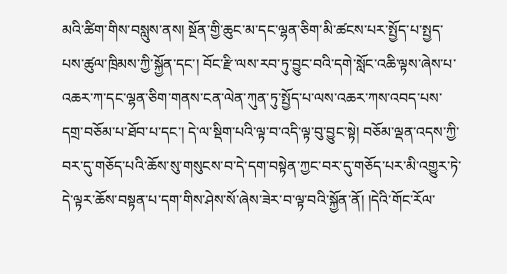མའི་ཚིག་གིས་བསླུས་ནས། སྔོན་གྱི་ཆུང་མ་དང་ལྷན་ཅིག་མི་ཚངས་པར་སྤྱོད་པ་སྤྱད་པས་ཚུལ་ཁྲིམས་ཀྱི་སྐྱོན་དང་། བོང་རྫི་ལས་རབ་ཏུ་བྱུང་བའི་དགེ་སློང་འཆི་ལྟས་ཞེས་པ་འཆར་ཀ་དང་ལྷན་ཅིག་གནས་ངན་ལེན་ཀུན་ཏུ་སྤྱོད་པ་ལས་འཆར་ཀས་འབད་པས་དགྲ་བཅོམ་པ་ཐོབ་པ་དང་། དེ་ལ་སྡིག་པའི་ལྟ་བ་འདི་ལྟ་བུ་བྱུང་སྟེ། བཅོམ་ལྡན་འདས་ཀྱི་བར་དུ་གཅོད་པའི་ཆོས་སུ་གསུངས་བ་དེ་དག་བསྟེན་ཀྱང་བར་དུ་གཅོད་པར་མི་འགྱུར་ཏེ་དེ་ལྟར་ཆོས་བསྟན་པ་དག་གིས་ཤེས་སོ་ཞེས་ཟེར་བ་ལྟ་བའི་སྐྱོན་ནོ། །དེའི་གོང་རོལ་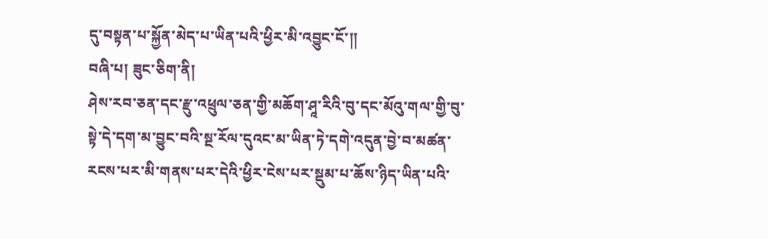དུ་བསྟན་པ་སྐྱོན་མེད་པ་ཡིན་པའི་ཕྱིར་མི་འབྱུང་ངོ་།།
བཞི་པ། ཟུང་ཅིག་ནི།
ཤེས་རབ་ཅན་དང་རྫུ་འཕྲུལ་ཅན་གྱི་མཆོག་ཤཱ་རིའི་བུ་དང་མོའུ་གལ་གྱི་བུ་སྟེ་དེ་དག་མ་བྱུང་བའི་སྔ་རོལ་དུའང་མ་ཡིན་ཏེ་དགེ་འདུན་བྱེ་བ་མཚན་རངས་པར་མི་གནས་པར་དེའི་ཕྱིར་ངེས་པར་སྡུམ་པ་ཆོས་ཉིད་ཡིན་པའི་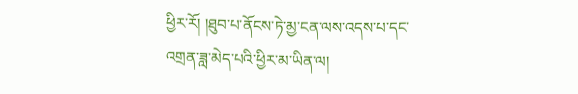ཕྱིར་རོ། །ཐུབ་པ་ནོངས་ཏེ་མྱ་ངན་ལས་འདས་པ་དང་འགྲན་ཟླ་མེད་པའི་ཕྱིར་མ་ཡིན་ལ།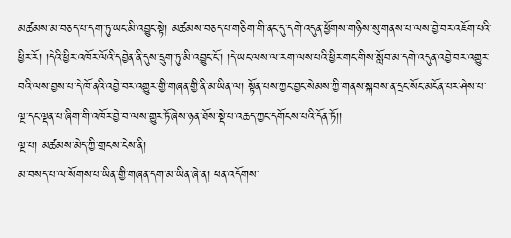མཚམས་མ་བཅད་པ་དག་ཏུ་ཡང་མི་འབྱུང་སྟེ། མཚམས་བཅད་པ་གཅིག་གི་ནང་དུ་དགེ་འདུན་ཕྱོགས་གཉིས་སུ་གནས་པ་ལས་བྱེ་བར་འཇོག་པའི་ཕྱིར་རོ། །དེའི་ཕྱིར་འཁོར་ལོའི་དབྱེན་ནི་དུས་དྲུག་ཏུ་མི་འབྱུང་ངོ་། །དེ་ཡང་ལས་ལ་རག་ལས་པའི་ཕྱིར་གང་གིས་སློབ་མ་དགེ་འདུན་འབྱེ་བར་འགྱུར་བའི་ལས་བྱས་པ་དེ་ཁོ་ནའི་འབྱེ་བར་འགྱུར་གྱི་གཞན་གྱི་ནི་མ་ཡིན་ལ། སྟོན་པས་ཀྱང་བྱང་སེམས་ཀྱི་གནས་སྐབས་ན་དྲང་སོང་མངོན་པར་ཤེས་པ་ལྔ་དང་ལྡན་པ་ཞིག་གི་འཁོར་བྱེ་བ་ལས་གྱུར་ཏོ་ཞེས་ཉན་ཐོས་སྡེ་པ་འཆད་ཀྱང་དགོངས་པའི་དོན་ཏོ།།
ལྔ་པ། མཚམས་མེད་ཀྱི་གྲངས་ངེས་ནི།
མ་བསད་པ་ལ་སོགས་པ་ཡིན་གྱི་གཞན་དག་མ་ཡིན་ཞེ་ན། ཕན་འདོགས་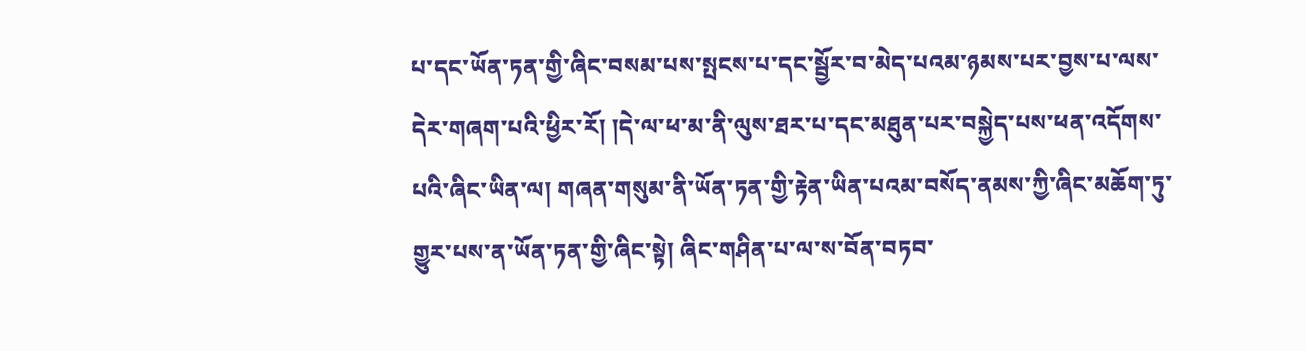པ་དང་ཡོན་ཏན་གྱི་ཞིང་བསམ་པས་སྤངས་པ་དང་སྦྱོར་བ་མེད་པའམ་ཉམས་པར་བྱས་པ་ལས་དེར་གཞག་པའི་ཕྱིར་རོ། །དེ་ལ་ཕ་མ་ནི་ལུས་ཐར་པ་དང་མཐུན་པར་བསྐྱེད་པས་ཕན་འདོགས་པའི་ཞིང་ཡིན་ལ། གཞན་གསུམ་ནི་ཡོན་ཏན་གྱི་རྟེན་ཡིན་པའམ་བསོད་ནམས་ཀྱི་ཞིང་མཆོག་ཏུ་གྱུར་པས་ན་ཡོན་ཏན་གྱི་ཞིང་སྟེ། ཞིང་གཤིན་པ་ལ་ས་བོན་བཏབ་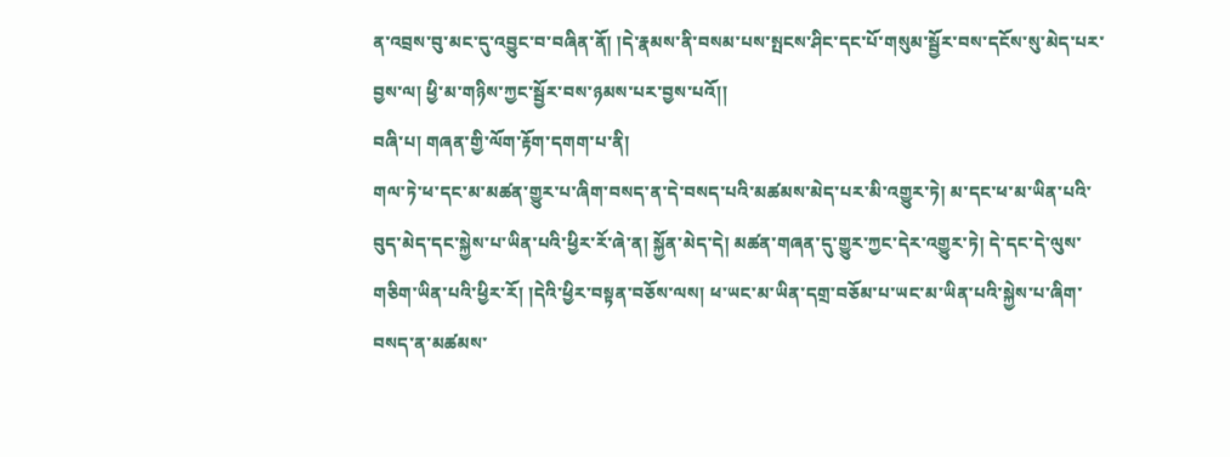ན་འབྲས་བུ་མང་དུ་འབྱུང་བ་བཞིན་ནོ། །དེ་རྣམས་ནི་བསམ་པས་སྤངས་ཤིང་དང་པོ་གསུམ་སྦྱོར་བས་དངོས་སུ་མེད་པར་བྱས་ལ། ཕྱི་མ་གཉིས་ཀྱང་སྦྱོར་བས་ཉམས་པར་བྱས་པའོ།།
བཞི་པ། གཞན་གྱི་ལོག་རྟོག་དགག་པ་ནི།
གལ་ཏེ་ཕ་དང་མ་མཚན་གྱུར་པ་ཞིག་བསད་ན་དེ་བསད་པའི་མཚམས་མེད་པར་མི་འགྱུར་ཏེ། མ་དང་ཕ་མ་ཡིན་པའི་བུད་མེད་དང་སྐྱེས་པ་ཡིན་པའི་ཕྱིར་རོ་ཞེ་ན། སྐྱོན་མེད་དེ། མཚན་གཞན་དུ་གྱུར་ཀྱང་དེར་འགྱུར་ཏེ། དེ་དང་དེ་ལུས་གཅིག་ཡིན་པའི་ཕྱིར་རོ། །དེའི་ཕྱིར་བསྟན་བཅོས་ལས། ཕ་ཡང་མ་ཡིན་དགྲ་བཅོམ་པ་ཡང་མ་ཡིན་པའི་སྐྱེས་པ་ཞིག་བསད་ན་མཚམས་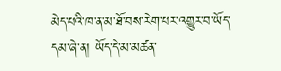མེད་པའི་ཁ་ན་མ་ཐོ་བས་རེག་པར་འགྱུར་བ་ཡོད་དམ་ཞེ་ན། ཡོད་དེ་མ་མཚན་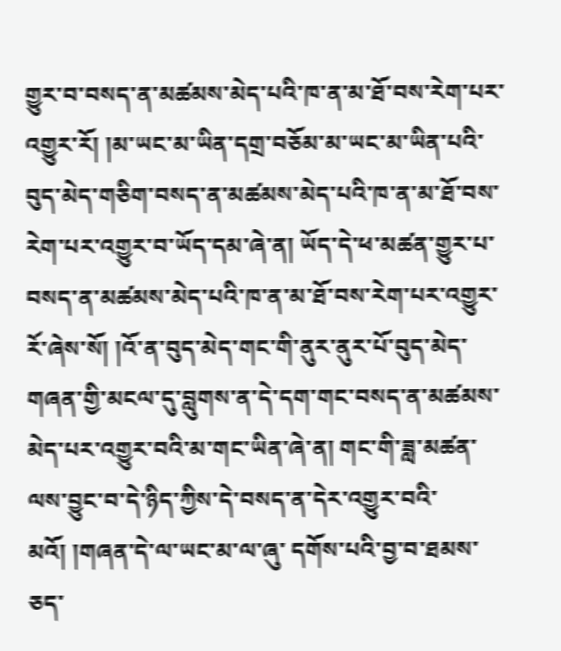གྱུར་བ་བསད་ན་མཚམས་མེད་པའི་ཁ་ན་མ་ཐོ་བས་རེག་པར་འགྱུར་རོ། །མ་ཡང་མ་ཡིན་དགྲ་བཅོམ་མ་ཡང་མ་ཡིན་པའི་བུད་མེད་གཅིག་བསད་ན་མཚམས་མེད་པའི་ཁ་ན་མ་ཐོ་བས་རེག་པར་འགྱུར་བ་ཡོད་དམ་ཞེ་ན། ཡོད་དེ་ཕ་མཚན་གྱུར་པ་བསད་ན་མཚམས་མེད་པའི་ཁ་ན་མ་ཐོ་བས་རེག་པར་འགྱུར་རོ་ཞེས་སོ། །འོ་ན་བུད་མེད་གང་གི་ནུར་ནུར་པོ་བུད་མེད་གཞན་གྱི་མངལ་དུ་བླུགས་ན་དེ་དག་གང་བསད་ན་མཚམས་མེད་པར་འགྱུར་བའི་མ་གང་ཡིན་ཞེ་ན། གང་གི་ཟླ་མཚན་ལས་བྱུང་བ་དེ་ཉིད་ཀྱིས་དེ་བསད་ན་དེར་འགྱུར་བའི་མའོ། །གཞན་དེ་ལ་ཡང་མ་ལ་ཞུ་ དགོས་པའི་བྱ་བ་ཐམས་ཅད་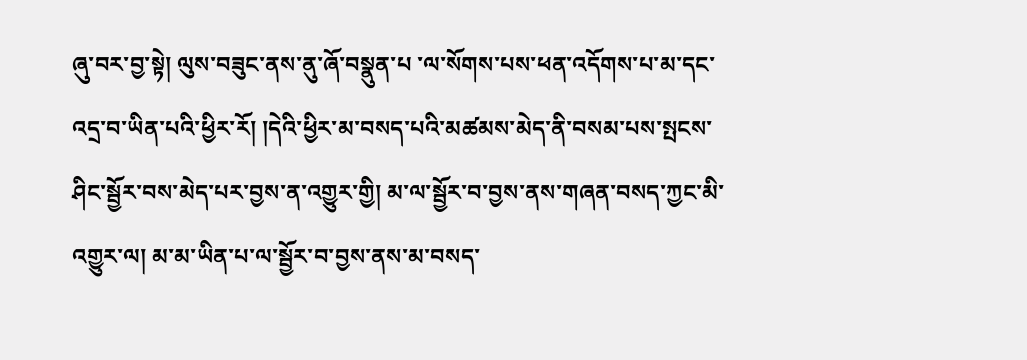ཞུ་བར་བྱ་སྟེ། ལུས་བཟུང་ནས་ནུ་ཞོ་བསྣུན་པ ་ལ་སོགས་པས་ཕན་འདོགས་པ་མ་དང་འདྲ་བ་ཡིན་པའི་ཕྱིར་རོ། །དེའི་ཕྱིར་མ་བསད་པའི་མཚམས་མེད་ནི་བསམ་པས་སྤངས་ཤིང་སྦྱོར་བས་མེད་པར་བྱས་ན་འགྱུར་གྱི། མ་ལ་སྦྱོར་བ་བྱས་ནས་གཞན་བསད་ཀྱང་མི་འགྱུར་ལ། མ་མ་ཡིན་པ་ལ་སྦྱོར་བ་བྱས་ནས་མ་བསད་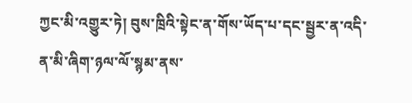ཀྱང་མི་འགྱུར་ཏེ། བུས་ཁྲིའི་སྟེང་ན་གོས་ཡོད་པ་དང་སྦྱར་ན་འདི་ན་མི་ཞིག་ཉལ་ལོ་སྙམ་ནས་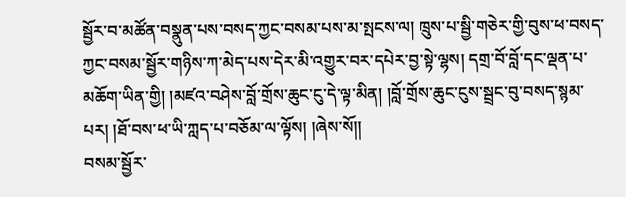སྦྱོར་བ་མཚོན་བསྣུན་པས་བསད་ཀྱང་བསམ་པས་མ་སྤངས་ལ། ཁྲུས་པ་སྦྱི་གཅེར་གྱི་བུས་ཕ་བསད་ཀྱང་བསམ་སྦྱོར་གཉིས་ཀ་མེད་པས་དེར་མི་འགྱུར་བར་དཔེར་བྱ་སྟེ་ལྷས། དགྲ་བོ་བློ་དང་ལྡན་པ་མཆོག་ཡིན་གྱི། །མཛའ་བཤེས་བློ་གྲོས་ཆུང་ངུ་དེ་ལྟ་མིན། །བློ་གྲོས་ཆུང་ངུས་སྦྲང་བུ་བསད་སྙམ་པར། །ཐོ་བས་ཕ་ཡི་ཀླད་པ་བཅོམ་ལ་ལྟོས། །ཞེས་སོ།།
བསམ་སྦྱོར་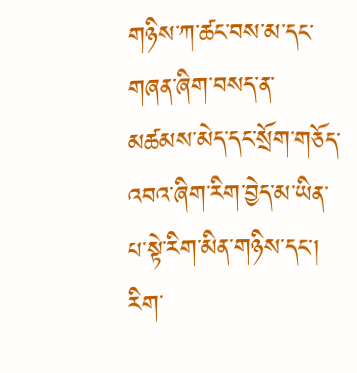གཉིས་ཀ་ཚང་བས་མ་དང་གཞན་ཞིག་བསད་ན་མཚམས་མེད་དང་སྲོག་གཅོད་འབའ་ཞིག་རིག་བྱེད་མ་ཡིན་པ་སྟེ་རིག་མིན་གཉིས་དང་། རིག་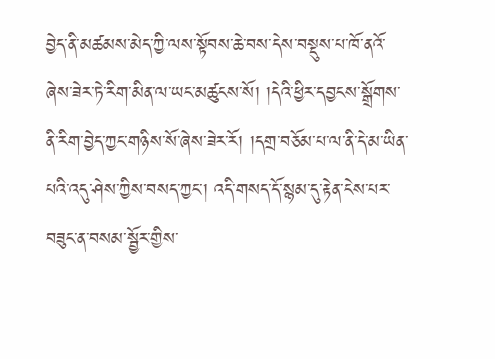བྱེད་ནི་མཚམས་མེད་ཀྱི་ལས་སྟོབས་ཆེ་བས་དེས་བསྡུས་པ་ཁོ་ནའོ་ཞེས་ཟེར་ཏེ་རིག་མིན་ལ་ཡང་མཚུངས་སོ། །དེའི་ཕྱིར་དབྱངས་སྒྲོགས་ནི་རིག་བྱེད་ཀྱང་གཉིས་སོ་ཞེས་ཟེར་རོ། །དགྲ་བཅོམ་པ་ལ་ནི་དེ་མ་ཡིན་པའི་འདུ་ཤེས་ཀྱིས་བསད་ཀྱང་། འདི་གསད་དོ་སྙམ་དུ་རྟེན་ངེས་པར་བཟུང་ན་བསམ་སྦྱོར་གྱིས་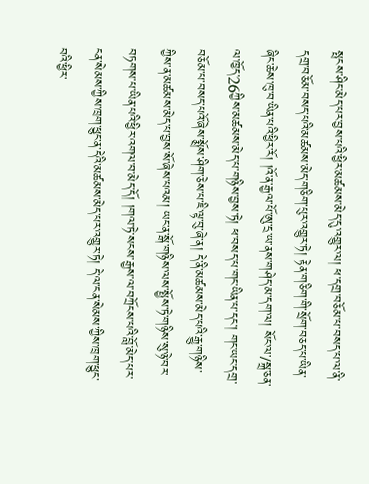སྤངས་ཤིང་མེད་པར་བྱས་པའི་ཕྱིར་མཚམས་མེད་དུ་འགྱུར་ལ། ཕ་དགྲ་བཅོམ་པ་བསད་པ་ལ་ནི་དགྲ་བཅོམ་བསད་པའི་མཚམས་མེད་གཅིག་པུར་འགྱུར་ཏེ། རྟེན་གཅིག་གི་སྲོག་བཅད་པ་ཡིན་ཞིང་ཆེས་ཁུ་བ་ཡིན་པའི་ཕྱིར་རོ། །འོ་ན་རྒྱལ་པོ་ཨུ་དྲ་ཡ་ནས་གཤེད་མ་དག་ལ། སོང་ལ་/སྐྲ་ཅན་ལ་ཁྱོད་26ཀྱིས་མཚམས་མེད་པ་གཉིས་བྱས་ཏེ། ཕ་བསད་པ་གང་ཡིན་པ་དང་། གང་ཡང་དགྲ་བཅོམ་པ་བསད་པའོ་ཞེས་སྨྲོས་ཤིག་ཅེས་པ་ཇི་ལྟ་བུ་ཞེ་ན། དེ་ནི་མཚམས་མེད་པའི་རྒྱུ་གཉིས་ཀྱིས་ན་མཚམས་མེད་པ་བྱས་སོ་ཞེས་པའམ། ཡང་ན་སྒོ་གཉིས་ལས་སྤྱོས་ཏེ་གཉིས་སུ་ཉེ་བར་བཏགས་པ་ཡིན་པའི་ཕྱིར་འགལ་བ་མེད་དོ། །གལ་ཏེ་སངས་རྒྱས་ལ་བཀྲོངས་པའི་བློ་མེད་པར་ངན་སེམས་ཀྱིས་ཁྲག་ཕྱུང་ན་དེའི་མཚམས་མེད་པར་འགྱུར་ཏེ། དེ་ལ་ངན་སེམས་ཀྱིས་ཁྲག་ཕྱུང་བའི་ཕྱིར་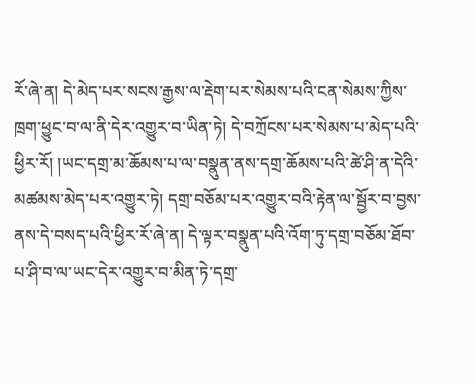རོ་ཞེ་ན། དེ་མེད་པར་སངས་རྒྱས་ལ་རྡེག་པར་སེམས་པའི་ངན་སེམས་ཀྱིས་ཁྲག་ཕྱུང་བ་ལ་ནི་དེར་འགྱུར་བ་ཡིན་ཏེ། དེ་བཀྲོངས་པར་སེམས་པ་མེད་པའི་ཕྱིར་རོ། །ཡང་དགྲ་མ་ཆོམས་པ་ལ་བསྣུན་ནས་དགྲ་ཆོམས་པའི་ཚེ་ཤི་ན་དེའི་མཚམས་མེད་པར་འགྱུར་ཏེ། དགྲ་བཅོམ་པར་འགྱུར་བའི་རྟེན་ལ་སྦྱོར་བ་བྱས་ནས་དེ་བསད་པའི་ཕྱིར་རོ་ཞེ་ན། དེ་ལྟར་བསྣུན་པའི་འོག་ཏུ་དགྲ་བཅོམ་ཐོབ་པ་ཤི་བ་ལ་ཡང་དེར་འགྱུར་བ་མིན་ཏེ་དགྲ་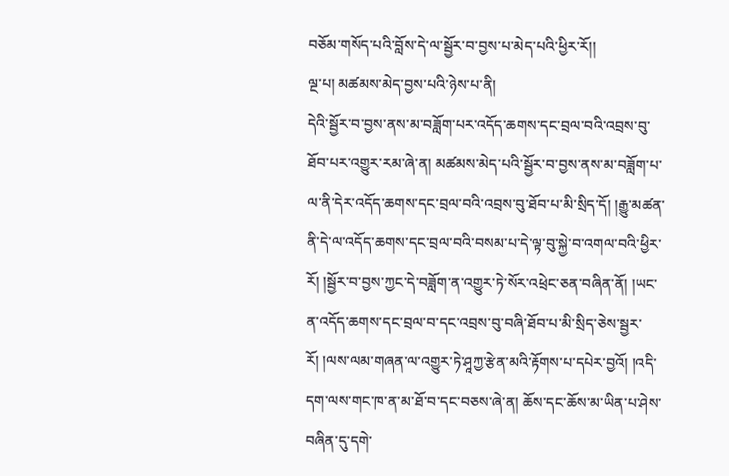བཅོམ་གསོད་པའི་བློས་དེ་ལ་སྦྱོར་བ་བྱས་པ་མེད་པའི་ཕྱིར་རོ།།
ལྔ་པ། མཚམས་མེད་བྱས་པའི་ཉེས་པ་ནི།
དེའི་སྦྱོར་བ་བྱས་ནས་མ་བཟློག་པར་འདོད་ཆགས་དང་བྲལ་བའི་འབྲས་བུ་ཐོབ་པར་འགྱུར་རམ་ཞེ་ན། མཚམས་མེད་པའི་སྦྱོར་བ་བྱས་ནས་མ་བཟློག་པ་ལ་ནི་དེར་འདོད་ཆགས་དང་བྲལ་བའི་འབྲས་བུ་ཐོབ་པ་མི་སྲིད་དོ། །རྒྱུ་མཚན་ནི་དེ་ལ་འདོད་ཆགས་དང་བྲལ་བའི་བསམ་པ་དེ་ལྟ་བུ་སྐྱེ་བ་འགལ་བའི་ཕྱིར་རོ། །སྦྱོར་བ་བྱས་ཀྱང་དེ་བཟློག་ན་འགྱུར་ཏེ་སོར་འཕྲེང་ཅན་བཞིན་ནོ། །ཡང་ན་འདོད་ཆགས་དང་བྲལ་བ་དང་འབྲས་བུ་བཞི་ཐོབ་པ་མི་སྲིད་ཅེས་སྦྱར་རོ། །ལས་ལམ་གཞན་ལ་འགྱུར་ཏེ་ཤཱཀྱ་རྩེན་མའི་རྟོགས་པ་དཔེར་བྱའོ། །འདི་དག་ལས་གང་ཁ་ན་མ་ཐོ་བ་དང་བཅས་ཞེ་ན། ཆོས་དང་ཆོས་མ་ཡིན་པ་ཤེས་བཞིན་དུ་དགེ་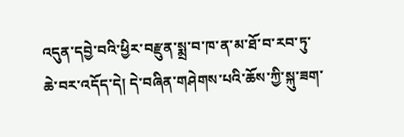འདུན་དབྱེ་བའི་ཕྱིར་བརྫུན་སྨྲ་བ་ཁ་ན་མ་ཐོ་བ་རབ་ཏུ་ཆེ་བར་འདོད་དེ། དེ་བཞིན་གཤེགས་པའི་ཆོས་ཀྱི་སྐུ་ཟག་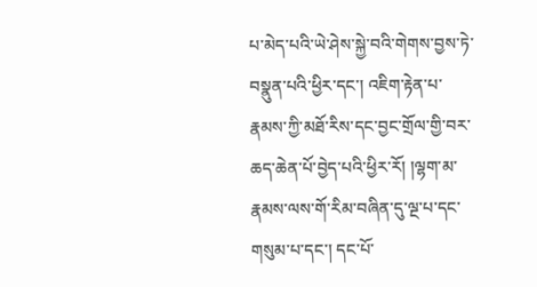པ་མེད་པའི་ཡེ་ཤེས་སྐྱེ་བའི་གེགས་བྱས་ཏེ་བསྣུན་པའི་ཕྱིར་དང་། འཇིག་རྟེན་པ་རྣམས་ཀྱི་མཐོ་རིས་དང་བྱང་གྲོལ་གྱི་བར་ཆད་ཆེན་པོ་བྱེད་པའི་ཕྱིར་རོ། །ལྷག་མ་རྣམས་ལས་གོ་རིམ་བཞིན་དུ་ལྔ་པ་དང་གསུམ་པ་དང་། དང་པོ་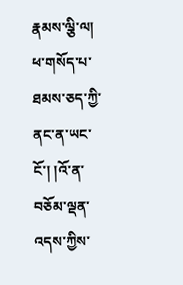རྣམས་ལྕི་ལ། ཕ་གསོད་པ་ཐམས་ཅད་ཀྱི་ནང་ན་ཡང་ངོ་། །འོ་ན་བཅོམ་ལྡན་འདས་ཀྱིས་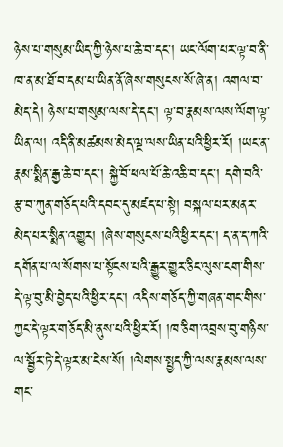ཉེས་པ་གསུམ་ཡིད་ཀྱི་ཉེས་པ་ཆེ་བ་དང་། ཡང་ལོག་པར་ལྟ་བ་ནི་ཁ་ན་མ་ཐོ་བ་དམ་པ་ཡིན་ནོ་ཞེས་གསུངས་སོ་ཞེ་ན། འགལ་བ་མེད་དེ། ཉེས་པ་གསུམ་ལས་དེ་དང་། ལྟ་བ་རྣམས་ལས་ལོག་ལྟ་ཡིན་ལ། འདི་ནི་མཚམས་མེད་ལྔ་ལས་ཡིན་པའི་ཕྱིར་རོ། །ཡང་ན་རྣམ་སྨིན་རྒྱ་ཆེ་བ་དང་། སྐྱེ་བོ་ཕལ་པོ་ཆེ་འཆི་བ་དང་། དགེ་བའི་རྩ་བ་ཀུན་གཅོད་པའི་དབང་དུ་མཛད་པ་སྟེ། བསྐལ་པར་མནར་མེད་པར་སྨིན་འགྱུར། །ཞེས་གསུངས་པའི་ཕྱིར་དང་། ད་ན་ད་ཀའི་དགོན་པ་ལ་སོགས་པ་སྟོངས་པའི་རྒྱུར་གྱུར་ཅིང་ལུས་ངག་གིས་དེ་ལྟ་བུ་མི་བྱེད་པའི་ཕྱིར་དང་། འདིས་གཅོད་ཀྱི་གཞན་གང་གིས་ཀྱང་དེ་ལྟར་གཅོད་མི་ནུས་པའི་ཕྱིར་རོ། །ཁ་ཅིག་འབྲས་བུ་གཉིས་ལ་སྦྱོར་ཏེ་དེ་ལྟར་མ་ངེས་སོ། །ལེགས་སྤྱད་ཀྱི་ལས་རྣམས་ལས་གང་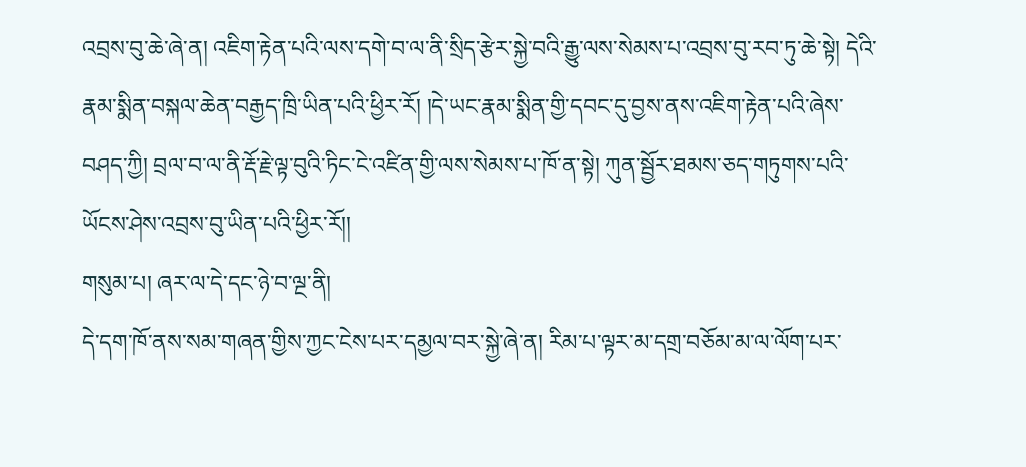འབྲས་བུ་ཆེ་ཞེ་ན། འཇིག་རྟེན་པའི་ལས་དགེ་བ་ལ་ནི་སྲིད་རྩེར་སྐྱེ་བའི་རྒྱུ་ལས་སེམས་པ་འབྲས་བུ་རབ་ཏུ་ཆེ་སྟེ། དེའི་རྣམ་སྨིན་བསྐལ་ཆེན་བརྒྱད་ཁྲི་ཡིན་པའི་ཕྱིར་རོ། །དེ་ཡང་རྣམ་སྨིན་གྱི་དབང་དུ་བྱས་ནས་འཇིག་རྟེན་པའི་ཞེས་བཤད་ཀྱི། བྲལ་བ་ལ་ནི་རྡོ་རྗེ་ལྟ་བུའི་ཏིང་ངེ་འཛིན་གྱི་ལས་སེམས་པ་ཁོ་ན་སྟེ། ཀུན་སྦྱོར་ཐམས་ཅད་གཏུགས་པའི་ཡོངས་ཤེས་འབྲས་བུ་ཡིན་པའི་ཕྱིར་རོ།།
གསུམ་པ། ཞར་ལ་དེ་དང་ཉེ་བ་ལྔ་ནི།
དེ་དག་ཁོ་ནས་སམ་གཞན་གྱིས་ཀྱང་ངེས་པར་དམྱལ་བར་སྐྱེ་ཞེ་ན། རིམ་པ་ལྟར་མ་དགྲ་བཅོམ་མ་ལ་ལོག་པར་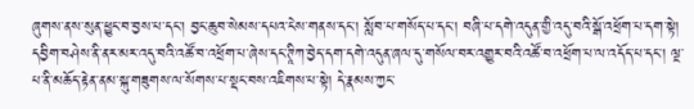ཞུགས་ནས་སུན་ཕྱུང་བ་བྱས་པ་དང་། བྱང་ཆུབ་སེམས་དཔའ་ངེས་གནས་དང་། སློབ་པ་གསོད་པ་དང་། བཞི་པ་དགེ་འདུན་གྱི་འདུ་བའི་སྒོ་འཕྲོག་པ་དག་སྟེ། དབྱིག་བཤེས་ནི་ནར་མར་འདུ་བའི་འཚོ་བ་འཕྲོག་པ་ཞེས་དང་ཊཱིཀ་བྱེད་དག་དགེ་འདུན་ཞལ་དུ་གསོལ་བར་འགྱུར་བའི་འཚོ་བ་འཕྲོག་པ་ལ་འདོད་པ་དང་། ལྔ་པ་ནི་མཆོད་རྟེན་ནམ་སྐུ་གཟུགས་ལ་སོགས་པ་སྡང་བས་འཇིགས་པ་སྟེ། དེ་རྣམས་ཀྱང་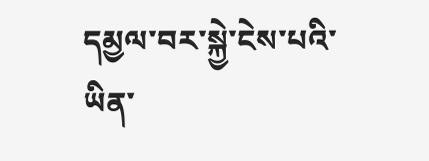དམྱལ་བར་སྐྱེ་ངེས་པའི་ཡིན་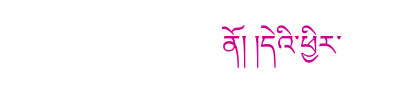ནོ། །དེའི་ཕྱིར་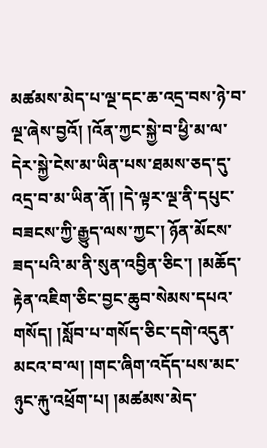མཚམས་མེད་པ་ལྔ་དང་ཆ་འདྲ་བས་ཉེ་བ་ལྔ་ཞེས་བྱའོ། །འོན་ཀྱང་སྐྱེ་བ་ཕྱི་མ་ལ་དེར་སྐྱེ་ངེས་མ་ཡིན་པས་ཐམས་ཅད་དུ་འདྲ་བ་མ་ཡིན་ནོ། །དེ་ལྟར་ལྔ་ནི་དཔུང་བཟངས་ཀྱི་རྒྱུད་ལས་ཀྱང་། ཉོན་མོངས་ཟད་པའི་མ་ནི་སུན་འབྱིན་ཅིང་། །མཆོད་རྟེན་འཇིག་ཅིང་བྱང་ཆུབ་སེམས་དཔའ་གསོད། །སློབ་པ་གསོད་ཅིང་དགེ་འདུན་མངའ་བ་ལ། །གང་ཞིག་འདོད་པས་མང་ཉུང་རྐུ་འཕྲོག་པ། །མཚམས་མེད་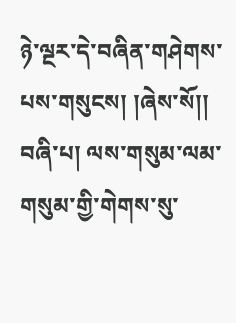ཉེ་ལྔར་དེ་བཞིན་གཤེགས་པས་གསུངས། །ཞེས་སོ།།
བཞི་པ། ལས་གསུམ་ལམ་གསུམ་གྱི་གེགས་སུ་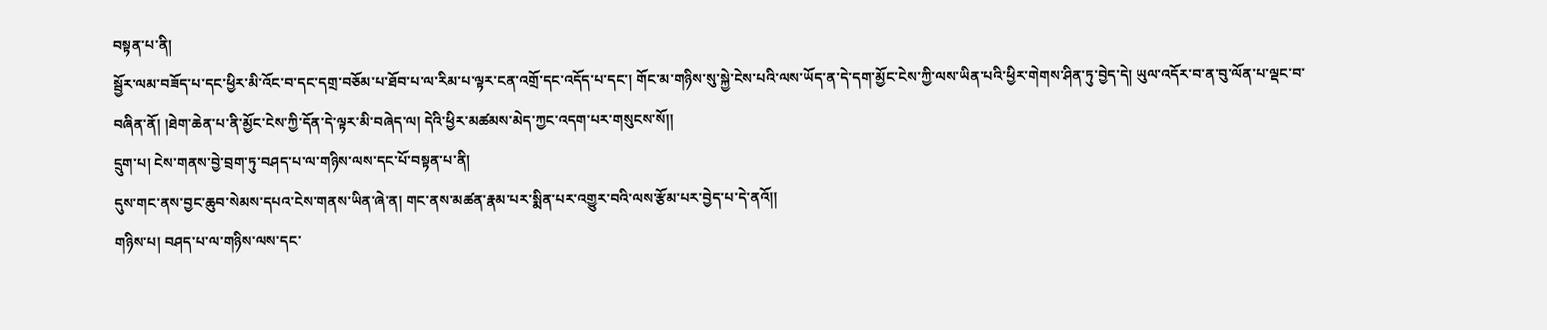བསྟན་པ་ནི།
སྦྱོར་ལམ་བཟོད་པ་དང་ཕྱིར་མི་འོང་བ་དང་དགྲ་བཅོམ་པ་ཐོབ་པ་ལ་རིམ་པ་ལྟར་ངན་འགྲོ་དང་འདོད་པ་དང་། གོང་མ་གཉིས་སུ་སྐྱེ་ངེས་པའི་ལས་ཡོད་ན་དེ་དག་མྱོང་ངེས་ཀྱི་ལས་ཡིན་པའི་ཕྱིར་གེགས་ཤིན་ཏུ་བྱེད་དེ། ཡུལ་འདོར་བ་ན་བུ་ལོན་པ་ལྡང་བ་བཞིན་ནོ། །ཐེག་ཆེན་པ་ནི་མྱོང་ངེས་ཀྱི་དོན་དེ་ལྟར་མི་བཞེད་ལ། དེའི་ཕྱིར་མཚམས་མེད་ཀྱང་འདག་པར་གསུངས་སོ།།
དྲུག་པ། ངེས་གནས་བྱེ་བྲག་ཏུ་བཤད་པ་ལ་གཉིས་ལས་དང་པོ་བསྟན་པ་ནི།
དུས་གང་ནས་བྱང་ཆུབ་སེམས་དཔའ་ངེས་གནས་ཡིན་ཞེ་ན། གང་ནས་མཚན་རྣམ་པར་སྨིན་པར་འགྱུར་བའི་ལས་རྩོམ་པར་བྱེད་པ་དེ་ནའོ།།
གཉིས་པ། བཤད་པ་ལ་གཉིས་ལས་དང་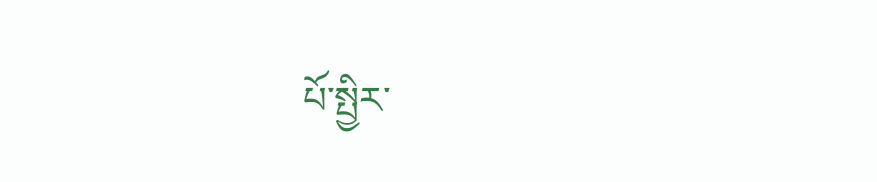པོ་སྤྱིར་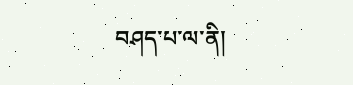བཤད་པ་ལ་ནི།